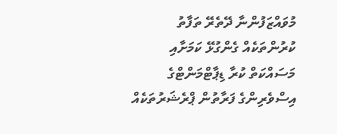މުވައްޒަފުންނާ ދޭތެރޭ ތަފާތު ކުރުންތަކެއް ގެންގުޅޭ ކަމަށާއި މަސައްކަތް ކުރާ ޑިޕާޓްމަންޓްގެ އިސްވެރިންގެ ފަރާތުން ޕްރެޝަރުތަކެއް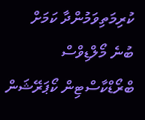ކުރިމަތިވަމުންދާ ކަމަށް ބުނެ މޯލްޑިވްސް ބްރޯޑްކާސްޓިން ކޯޕަރޭޝަން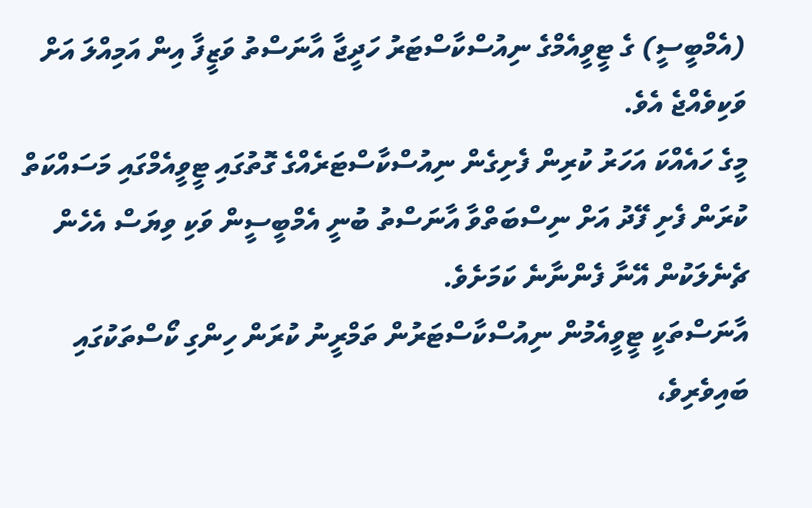(އެމްބީސީ) ގެ ޓީވީއެމްގެ ނިއުސްކާސްޓަރު ހަދީޖާ އާނަސްތު ވަޒީފާ އިން އަމިއްލަ އަށް ވަކިވެއްޖެ އެވެ.
މީގެ ހައެއްކަ އަހަރު ކުރިން ފެށިގެން ނިއުސްކާސްޓަރެއްގެ ގޮތުގައި ޓީވީއެމްގައި މަސައްކަތް ކުރަން ފެށި ފޭދު އަށް ނިސްބަތްވާ އާނަސްތު ބުނީ އެމްބީސީން ވަކި ވިޔަސް އެހެން ޗެނެލަކުން އޭނާ ފެންނާނެ ކަމަށެވެ.
އާނަސްތަކީ ޓީވީއެމުން ނިއުސްކާސްޓަރުން ތަމްރީނު ކުރަން ހިންގި ކޯސްތަކުގައި ބައިވެރިވެ،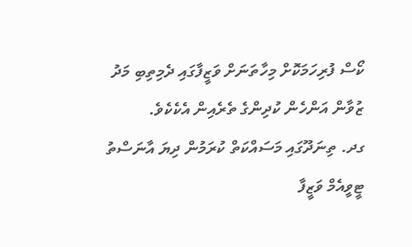ކޯސް ފުރިހަމަކޮށް މިހާތަނަށް ވަޒީފާގައި ދެމިތިބި މަދު ޒުވާން އަންހެން ކުދިންގެ ތެރެއިން އެކެކެވެ.
ގދ. ތިނަދޫގައި މަސައްކަތް ކުރަމުން ދިޔަ އާނަސްތު ޓީވީއެމް ވަޒީފާ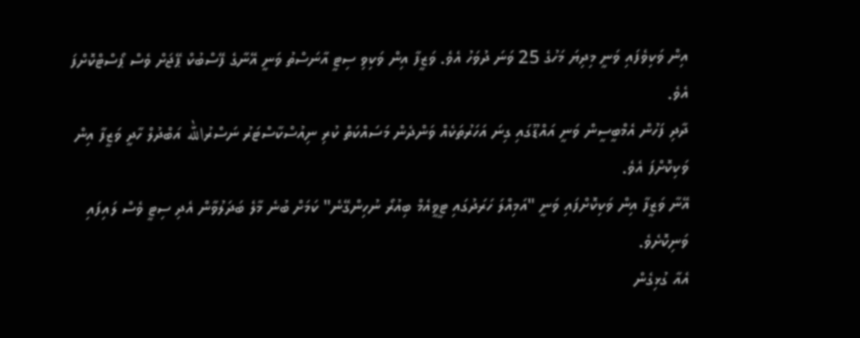އިން ވަކިވެފައި ވަނީ މިދިޔަ މަހުގެ 25 ވަނަ ދުވަހު އެވެ. ވަޒީފާ އިން ވަކިވި ސިޓީ އާނަސްތު ވަނީ އޭނާގެ ފޭސްބުކް ޕޭޖަށް ވެސް ޕޯސްޓްކޮށްފަ އެވެ.
ދާދި ފަހުން އެމްބީސީން ވަނީ އައްޑޫގައި ގިނަ އަހަރުތަކެއް ވަންދެން މަސައްކަތް ކުރި ނިއުސްކާސްޓަރު ނަސްރުالله އަބްދުލް ހާދީ ވަޒީފާ އިން ވަކިކޮށްފަ އެވެ.
އޭނާ ވަޒީފާ އިން ވަކިކޮށްފައި ވަނީ "އަމިއްލަ ހަރަދުގައި ޓީވީއެމް ބިއުރޯ ނުހިންގޭނެ" ކަމަށް ބުނެ މާލެ ބަދަލުވާން އެދި ސިޓީ ވެސް ލައިފައި ވަނިކޮށެވެ.
އެއާ ގުޅިގެން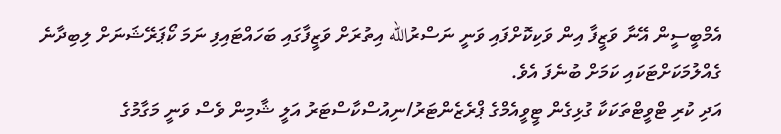އެމްބީސީން އޭނާ ވަޒީފާ އިން ވަކިކޮށްފައި ވަނީ ނަސްރުالله އިތުރަށް ވަޒީފާގައި ބަހައްޓައިފި ނަމަ ކޯޕަރޭޝަނަށް ލިބިދާނެ ގެއްލުމަކަށްޓަކައި ކަމަށް ބުނެފަ އެވެ.
އަދި ކުރި ޓްވީޓްތަކަކާ ގުޅިގެން ޓީވީއެމްގެ ޕްރެޒެންޓަރު/ނިއުސްކާސްޓަރު އަލީ ޝާމިން ވެސް ވަނީ މަގާމުގެ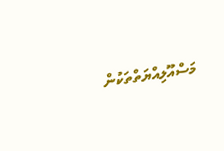މަސްއޫލިއްޔަތްތަކުން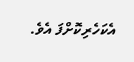އެކަހެރިކޮށްފަ އެވެ.